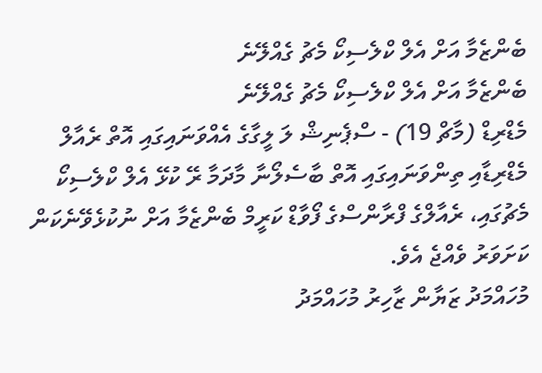ބެންޒެމާ އަށް އެލް ކްލެސިކޯ މެޗު ގެއްލޭނެ
ބެންޒެމާ އަށް އެލް ކްލެސިކޯ މެޗު ގެއްލޭނެ
މެޑްރިޑް (މާޗް 19) - ސްޕެނިޝް ލަ ލީގާގެ އެއްވަނައިގައި އޮތް ރެއާލް މެޑްރިޑާއި ތިންވަނައިގައި އޮތް ބާސެލޯނާ މާދަމާ ރޭ ކުޅޭ އެލް ކްލެސިކޯ މެޗުގައި، ރެއާލްގެ ފްރާންސްގެ ފޯވާޑް ކަރީމް ބެންޒެމާ އަށް ނުކުޅެވޭނެކަން ކަށަވަރު ވެއްޖެ އެވެ.
މުހައްމަދު ޒަޔާން ޒާހިރު މުހައްމަދު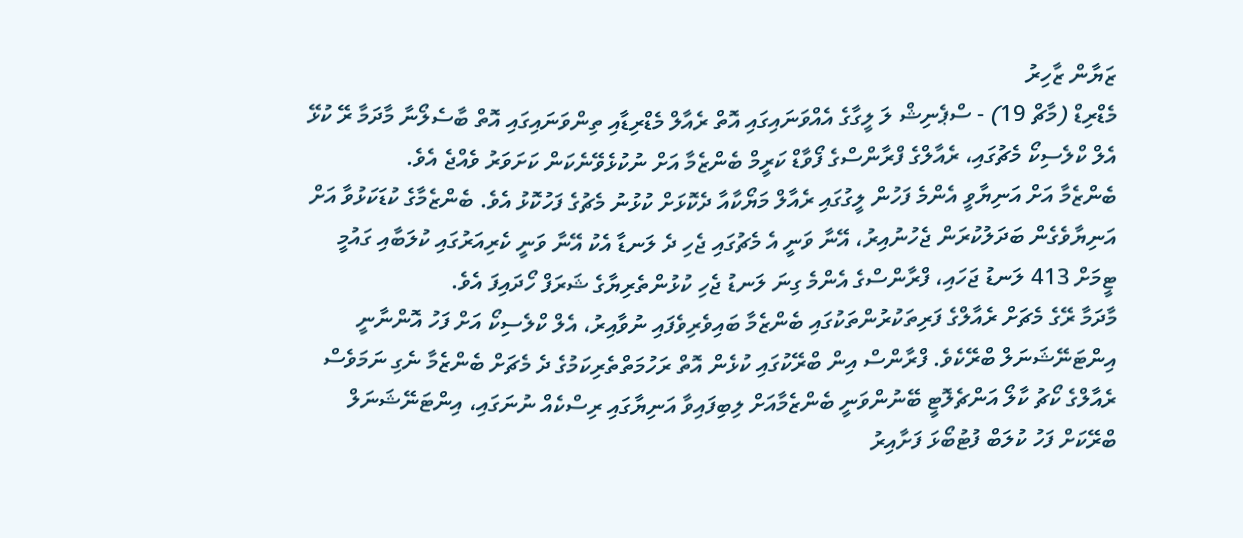ޒަޔާން ޒާހިރު
މެޑްރިޑް (މާޗް 19) - ސްޕެނިޝް ލަ ލީގާގެ އެއްވަނައިގައި އޮތް ރެއާލް މެޑްރިޑާއި ތިންވަނައިގައި އޮތް ބާސެލޯނާ މާދަމާ ރޭ ކުޅޭ އެލް ކްލެސިކޯ މެޗުގައި، ރެއާލްގެ ފްރާންސްގެ ފޯވާޑް ކަރީމް ބެންޒެމާ އަށް ނުކުޅެވޭނެކަން ކަށަވަރު ވެއްޖެ އެވެ.
ބެންޒެމާ އަށް އަނިޔާވީ އެންމެ ފަހުން ލީގުގައި ރެއާލް މަޔޯކާއާ ދެކޮޅަށް ކުޅުނު މެޗުގެ ފަހުކޮޅު އެވެ. ބެންޒެމާގެ ކުޑަކަޅުވާ އަށް އަނިޔާވެގެން ބަދަލުކުރަން ޖެހުނުއިރު، އޭނާ ވަނީ އެ މެޗުގައި ޖެހި ދެ ލަނޑާ އެކު އޭނާ ވަނީ ކެރިއަރުގައި ކުލަބާއި ގައުމީ ޓީމަށް 413 ލަނޑު ޖަހައި، ފްރާންސްގެ އެންމެ ގިނަ ލަނޑު ޖެހި ކުޅުންތެރިޔާގެ ޝަރަފް ހޯދައިފަ އެވެ.
މާދަމާ ރޭގެ މެޗަށް ރެއާލްގެ ފަރިތަކުރުންތަކުގައި ބެންޒެމާ ބައިވެރިވެފައި ނުވާއިރު، އެލް ކްލެސިކޯ އަށް ފަހު އޮންނާނީ އިންޓަނޭޝަނަލް ބްރޭކެވެ. ފްރާންސް އިން ބްރޭކުގައި ކުޅެން އޮތް ރަހުމަތްތެރިކަމުގެ ދެ މެޗަށް ބެންޒެމާ ނެގި ނަމަވެސް ރެއާލްގެ ކޯޗު ކާލޯ އަންޗެލޮޓީ ބޭނުންވަނީ ބެންޒެމާއަށް ލިބިފައިވާ އަނިޔާގައި ރިސްކެއް ނުނަގައި، އިންޓަނޭޝަނަލް ބްރޭކަށް ފަހު ކުލަބް ފުޓުބޯޅަ ފަށާއިރު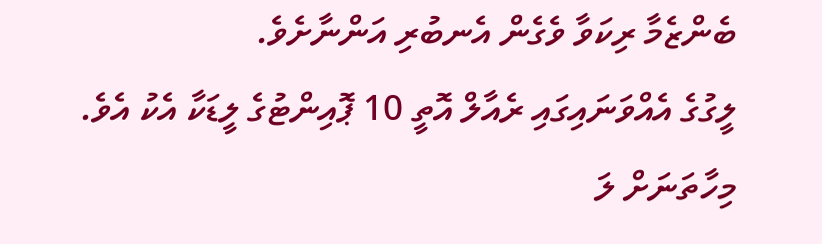ބެންޒެމާ ރިކަވާ ވެގެން އެނބުރި އަންނާށެވެ.
ލީގުގެ އެއްވަނައިގައި ރެއާލް އޮތީ 10 ޕޮއިންޓުގެ ލީޑަކާ އެކު އެވެ. މިހާތަނަށް ލަ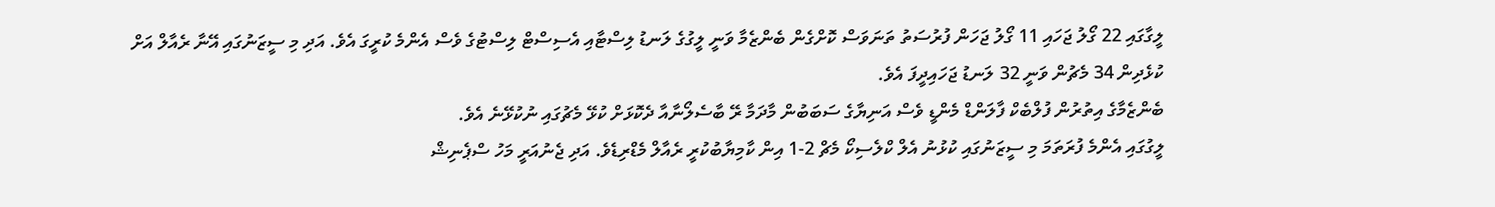ލީގާގައި 22 ގޯލު ޖަހައި 11 ގޯލު ޖަހަން ފުރުސަތު ތަނަވަސް ކޮށްގެން ބެންޒެމާ ވަނީ ލީގުގެ ލަނޑު ލިސްޓާއި އެސިސްޓް ލިސްޓުގެ ވެސް އެންމެ ކުރީގަ އެވެ. އަދި މި ސީޒަނުގައި އޭނާ ރެއާލް އަށް ކުޅެދިން 34 މެޗުން ވަނީ 32 ލަނޑު ޖަހައިދީފަ އެވެ.
ބެންޒެމާގެ އިތުރުން ފުލްބެކް ފާލަންޑް މެންޑީ ވެސް އަނިޔާގެ ސަބަބުން މާދަމާ ރޭ ބާސެލޯނާއާ ދެކޮޅަށް ކުޅޭ މެޗުގައި ނުކުޅޭނެ އެވެ.
ލީގުގައި އެންމެ ފުރަތަމަ މި ސީޒަނުގައި ކުޅުނު އެލް ކްލެސިކޯ މެޗް 2-1 އިން ކާމިޔާބުކުރީ ރެއާލް މެޑްރިޑެވެ. އަދި ޖެނުއަރީ މަހު ސްޕެނިޝް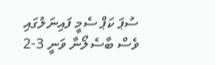ސުޕަ ކަޕް ސެމީ ފައިނަލުގައި ވެސް ބާސެލޯނާ ވަނީ 3-2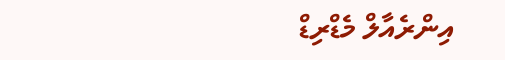އިންރެއާލް މެޑްރިޑް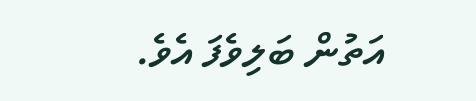އަތުން ބަލިވެފަ އެވެ.